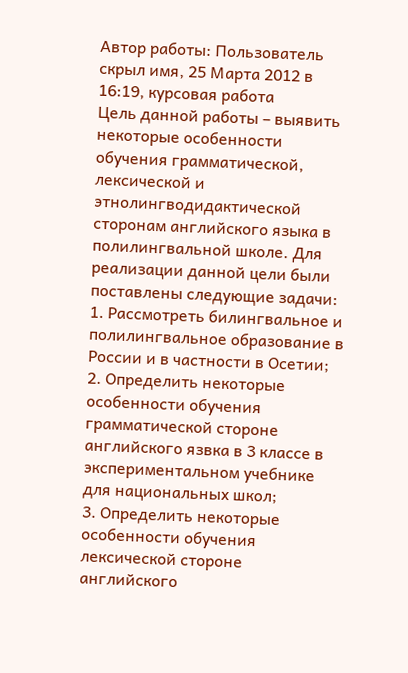Автор работы: Пользователь скрыл имя, 25 Марта 2012 в 16:19, курсовая работа
Цель данной работы – выявить некоторые особенности обучения грамматической, лексической и этнолингводидактической сторонам английского языка в полилингвальной школе. Для реализации данной цели были поставлены следующие задачи:
1. Рассмотреть билингвальное и полилингвальное образование в России и в частности в Осетии;
2. Определить некоторые особенности обучения грамматической стороне английского язвка в 3 классе в экспериментальном учебнике для национальных школ;
3. Определить некоторые особенности обучения лексической стороне английского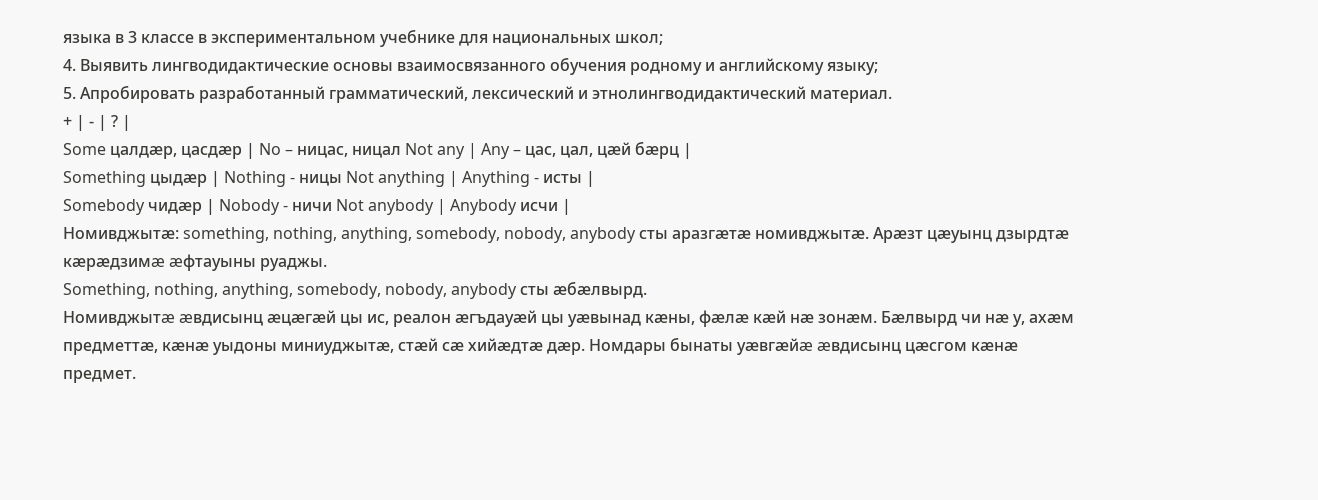языка в 3 классе в экспериментальном учебнике для национальных школ;
4. Выявить лингводидактические основы взаимосвязанного обучения родному и английскому языку;
5. Апробировать разработанный грамматический, лексический и этнолингводидактический материал.
+ | - | ? |
Some цалдæр, цасдæр | No – ницас, ницал Not any | Any – цас, цал, цæй бæрц |
Something цыдæр | Nothing - ницы Not anything | Anything - исты |
Somebody чидæр | Nobody - ничи Not anybody | Anybody исчи |
Номивджытæ: something, nothing, anything, somebody, nobody, anybody сты аразгæтæ номивджытæ. Арæзт цæуынц дзырдтæ кæрæдзимæ æфтауыны руаджы.
Something, nothing, anything, somebody, nobody, anybody сты æбæлвырд.
Номивджытæ æвдисынц æцæгæй цы ис, реалон æгъдауæй цы уæвынад кæны, фæлæ кæй нæ зонæм. Бæлвырд чи нæ у, ахæм предметтæ, кæнæ уыдоны миниуджытæ, стæй сæ хийæдтæ дæр. Номдары бынаты уæвгæйæ æвдисынц цæсгом кæнæ предмет.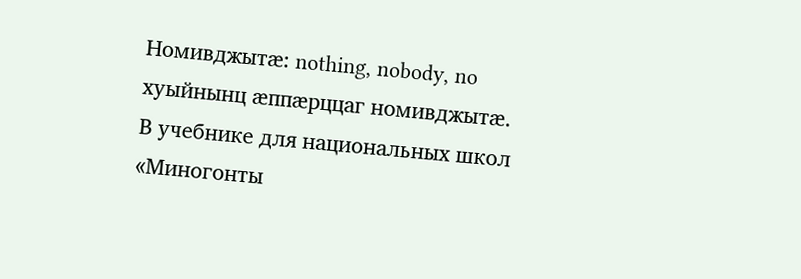Номивджытæ: nothing, nobody, no хуыйнынц æппæрццаг номивджытæ.
В учебнике для национальных школ «Миногонты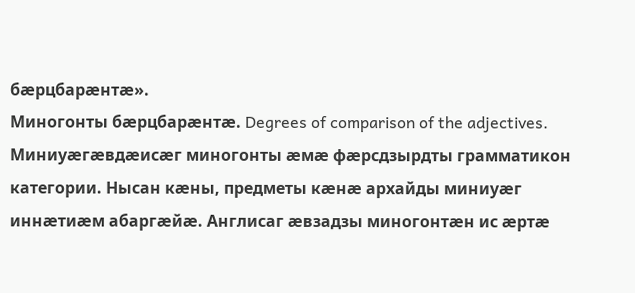бæрцбарæнтæ».
Миногонты бæрцбарæнтæ. Degrees of comparison of the adjectives.
Миниуæгæвдæисæг миногонты æмæ фæрсдзырдты грамматикон категории. Нысан кæны, предметы кæнæ архайды миниуæг иннæтиæм абаргæйæ. Англисаг æвзадзы миногонтæн ис æртæ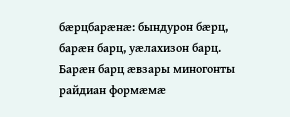бæрцбарæнæ: бындурон бæрц, барæн барц, уæлахизон барц.
Барæн барц æвзары миногонты райдиан формæмæ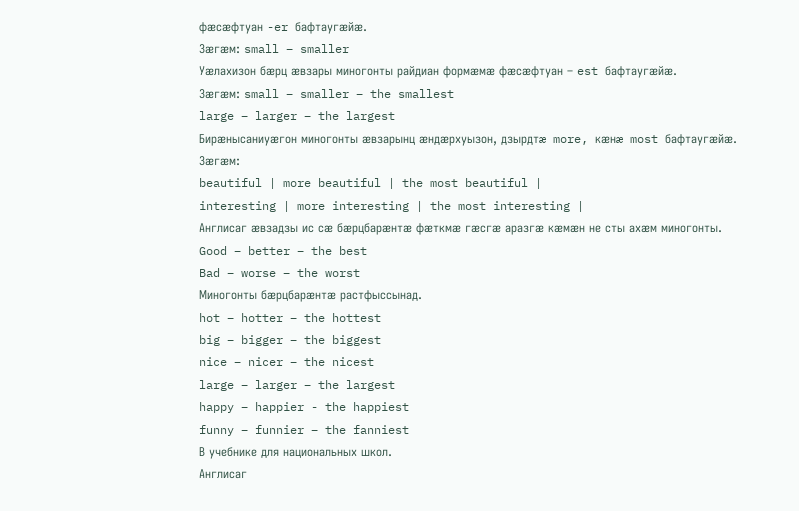фæсæфтуан -er бафтаугæйæ.
Зæгæм: small – smaller
Уæлахизон бæрц æвзары миногонты райдиан формæмæ фæсæфтуан – est бафтаугæйæ.
Зæгæм: small – smaller – the smallest
large – larger – the largest
Бирæнысаниуæгон миногонты æвзарынц æндæрхуызон, дзырдтæ more, кæнæ most бафтаугæйæ.
Зæгæм:
beautiful | more beautiful | the most beautiful |
interesting | more interesting | the most interesting |
Англисаг æвзадзы ис сæ бæрцбарæнтæ фæткмæ гæсгæ аразгæ кæмæн не сты ахæм миногонты.
Good – better – the best
Bad – worse – the worst
Миногонты бæрцбарæнтæ растфыссынад.
hot – hotter – the hottest
big – bigger – the biggest
nice – nicer – the nicest
large – larger – the largest
happy – happier - the happiest
funny – funnier – the fanniest
В учебнике для национальных школ.
Англисаг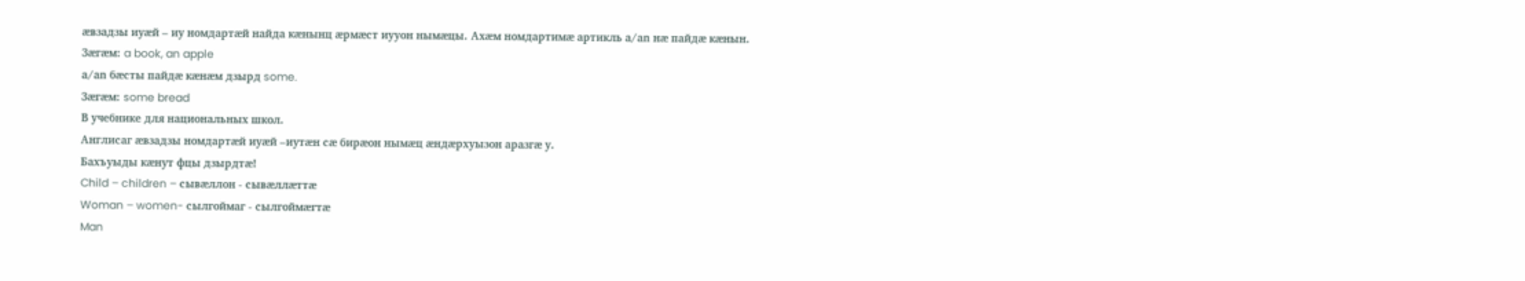æвзадзы иуæй – иу номдартæй найда кæнынц æрмæст иууон нымæцы. Ахæм номдартимæ артикль а/аn нæ пайдæ кæнын.
Зæгæм: a book, an apple
а/аn бæсты пайдæ кæнæм дзырд some.
Зæгæм: some bread
В учебнике для национальных школ.
Англисаг æвзадзы номдартæй иуæй –иутæн сæ бирæон нымæц æндæрхуызон аразгæ у.
Бахъуыды кæнут фцы дзырдтæ!
Child – children – сывæллон - сывæллæттæ
Woman – women- сылгоймаг - сылгоймæгтæ
Man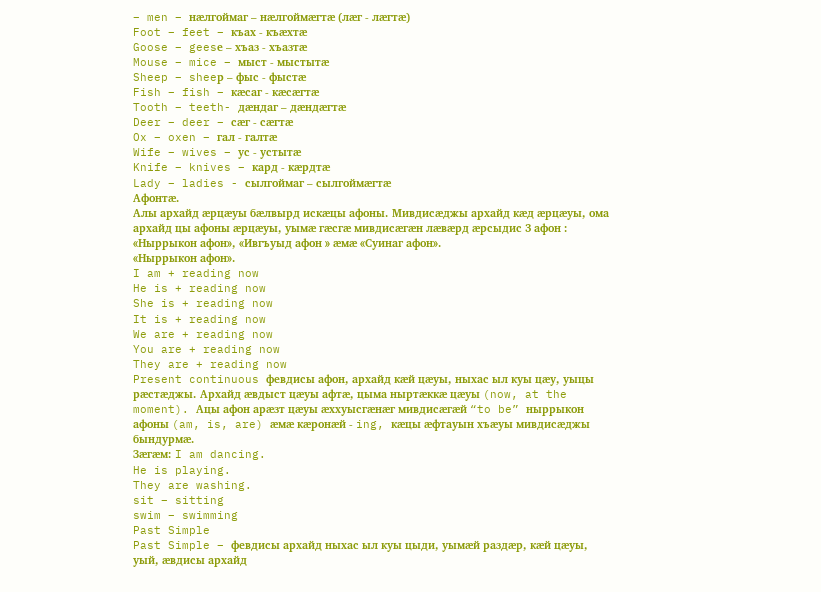– men – нæлгоймаг – нæлгоймæгтæ (лæг - лæгтæ)
Foot – feet – къах - къæхтæ
Goose – geesе – хъаз - хъазтæ
Mouse – mice – мыст - мыстытæ
Sheep – sheeр – фыс - фыстæ
Fish – fish – кæсаг - кæсæгтæ
Tooth – teeth- дæндаг – дæндæгтæ
Deer – deer – cæг - сæгтæ
Ox – oxen – гал - галтæ
Wife – wives – ус - устытæ
Knife – knives – кард - кæрдтæ
Lady – ladies - сылгоймаг – сылгоймæгтæ
Афонтæ.
Алы архайд æрцæуы бæлвырд искæцы афоны. Мивдисæджы архайд кæд æрцæуы, ома архайд цы афоны æрцæуы, уымæ гæсгæ мивдисæгæн лæвæрд æрсыдис 3 афон : «Ныррыкон афон», «Ивгъуыд афон » æмæ «Суинаг афон».
«Ныррыкон афон».
I am + reading now
He is + reading now
She is + reading now
It is + reading now
We are + reading now
You are + reading now
They are + reading now
Present continuous февдисы афон, архайд кæй цæуы, ныхас ыл куы цæу, уыцы рæстæджы. Архайд æвдыст цæуы афтæ, цыма ныртæккæ цæуы (now, at the moment). Ацы афон арæзт цæуы æххуысгæнæг мивдисæгæй “to be” ныррыкон афоны (am, is, are) æмæ кæронæй - ing, кæцы æфтауын хъæуы мивдисæджы бындурмæ.
Зæгæм: I am dancing.
He is playing.
They are washing.
sit – sitting
swim – swimming
Past Simple
Past Simple – февдисы архайд ныхас ыл куы цыди, уымæй раздæр, кæй цæуы, уый, æвдисы архайд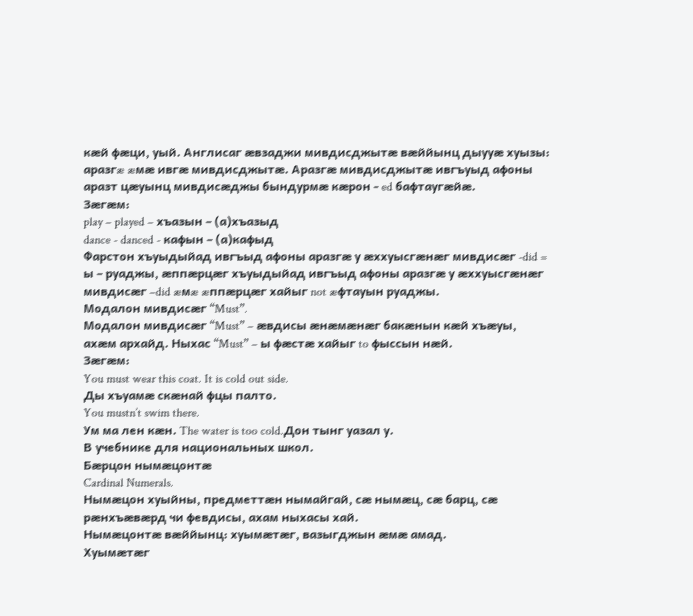кæй фæци, уый. Англисаг æвзаджи мивдисджытæ вæййынц дыууæ хуызы: аразгæ æмæ ивгæ мивдисджытæ. Аразгæ мивдисджытæ ивгъуыд афоны аразт цæуынц мивдисæджы бындурмæ кæрон - ed бафтаугæйæ.
Зæгæм:
play – played – хъазын – (а)хъазыд
dance - danced - кафын – (а)кафыд
Фарстон хъуыдыйад ивгъыд афоны аразгæ у æххуысгæнæг мивдисæг -did = ы – руаджы, æппæрцæг хъуыдыйад ивгъыд афоны аразгæ у æххуысгæнæг мивдисæг –did æмæ æппæрцæг хайыг not æфтауын руаджы.
Модалон мивдисæг “Must”.
Модалон мивдисæг “Must” – æвдисы æнæмæнæг бакæнын кæй хъæуы, ахæм архайд. Ныхас “Must” – ы фæстæ хайыг to фыссын нæй.
Зæгæм:
You must wear this coat. It is cold out side.
Ды хъуамæ скæнай фцы палто.
You mustn’t swim there.
Ум ма лен кæн. The water is too cold.Дон тынг уазал у.
В учебнике для национальных школ.
Бæрцон нымæцонтæ
Cardinal Numerals.
Нымæцон хуыйны, предметтæн нымайгай, сæ нымæц, сæ барц, сæ рæнхъæвæрд чи февдисы, ахам ныхасы хай.
Нымæцонтæ вæййынц: хуымæтæг, вазыгджын æмæ амад.
Хуымæтæг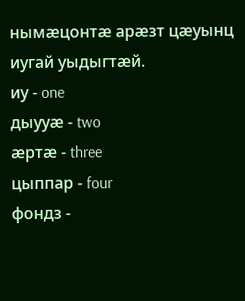нымæцонтæ арæзт цæуынц иугай уыдыгтæй.
иу - one
дыууæ - two
æртæ - three
цыппар - four
фондз -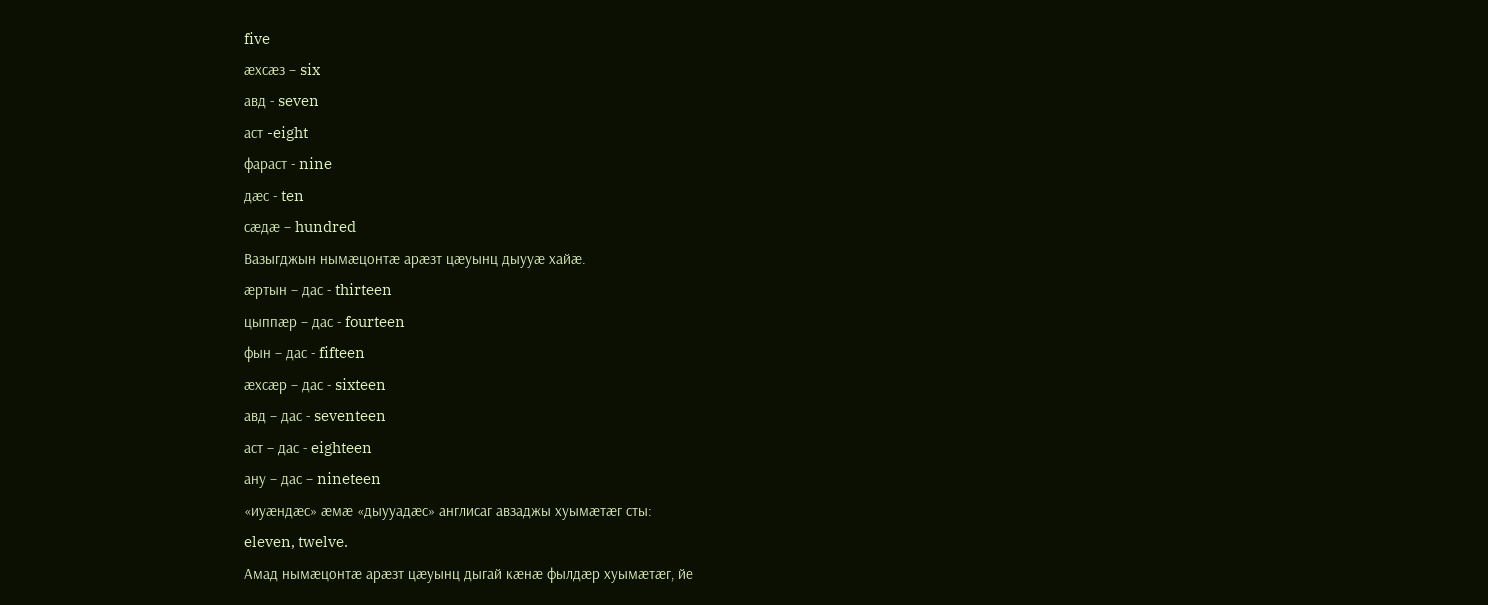five
æхсæз – six
авд - seven
аст -eight
фараст - nine
дæс - ten
cæдæ – hundred
Вазыгджын нымæцонтæ арæзт цæуынц дыууæ хайæ.
æртын – дас - thirteen
цыппæр – дас - fourteen
фын – дас - fifteen
æхсæр – дас - sixteen
авд – дас - seventeen
аст – дас - eighteen
ану – дас – nineteen
«иуæндæс» æмæ «дыууадæс» англисаг авзаджы хуымæтæг сты:
eleven, twelve.
Амад нымæцонтæ арæзт цæуынц дыгай кæнæ фылдæр хуымæтæг, йе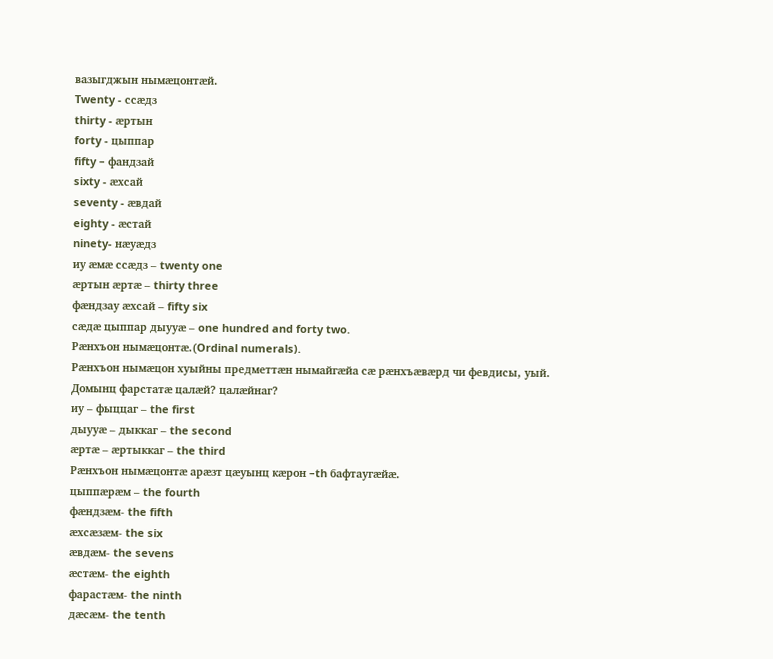вазыгджын нымæцонтæй.
Twenty - ссæдз
thirty - æртын
forty - цыппар
fifty – фандзай
sixty - æхсай
seventy - æвдай
eighty - æстай
ninety- нæуæдз
иу æмæ ссæдз – twenty one
æртын æртæ – thirty three
фæндзау æхсай – fifty six
сæдæ цыппар дыууæ – one hundred and forty two.
Рæнхъон нымæцонтæ.(Ordinal numerals).
Рæнхъон нымæцон хуыйны предметтæн нымайгæйа сæ рæнхъæвæрд чи февдисы, уый. Домынц фарстатæ цалæй? цалæйнаг?
иу – фыццаг – the first
дыууæ – дыккаг – the second
æртæ – æртыккаг – the third
Рæнхъон нымæцонтæ арæзт цæуынц кæрон –th бафтаугæйæ.
цыппæрæм – the fourth
фæндзæм- the fifth
æхсæзæм- the six
æвдæм- the sevens
æстæм- the eighth
фарастæм- the ninth
дæсæм- the tenth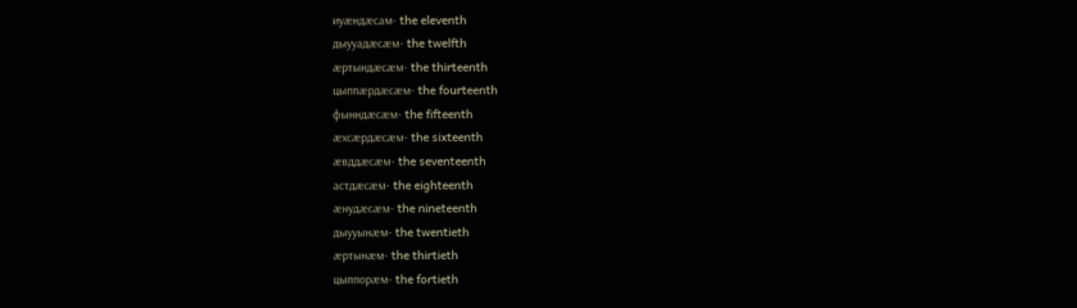иуæндæсам- the eleventh
дыууадæсæм- the twelfth
æртындæсæм- the thirteenth
цыппæрдæсæм- the fourteenth
фынндæсæм- the fifteenth
æхсæрдæсæм- the sixteenth
æвддæсæм- the seventeenth
астдæсæм- the eighteenth
æнудæсæм- the nineteenth
дыууынæм- the twentieth
æртынæм- the thirtieth
цыппорæм- the fortieth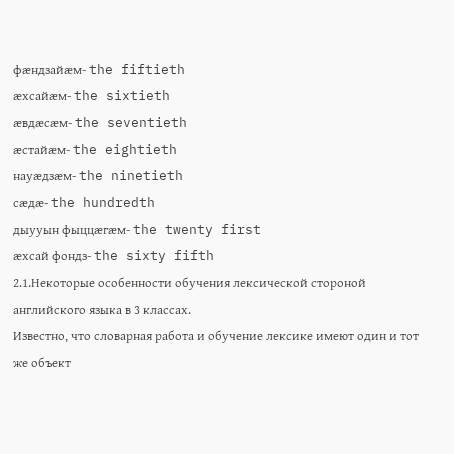фæндзайæм- the fiftieth
æхсайæм- the sixtieth
æвдæсæм- the seventieth
æстайæм- the eightieth
науæдзæм- the ninetieth
сæдæ- the hundredth
дыууын фыццæгæм- the twenty first
æхсай фoндз- the sixty fifth
2.1.Некоторые особенности обучения лексической стороной английского языка в 3 классах.
Известно, что словарная работа и обучение лексике имеют один и тот же объект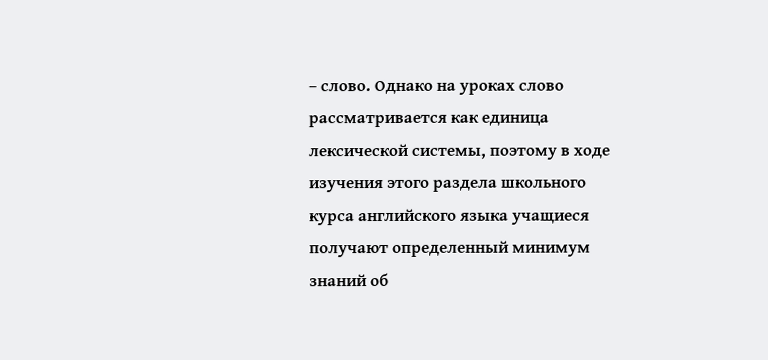– слово. Однако на уроках слово рассматривается как единица лексической системы, поэтому в ходе изучения этого раздела школьного курса английского языка учащиеся получают определенный минимум знаний об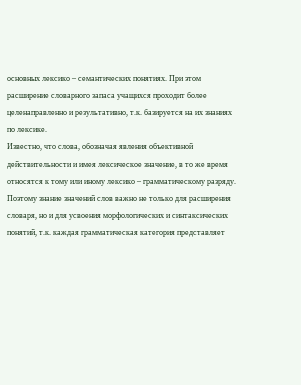основных лексико – семантических понятиях. При этом расширение словарного запаса учащихся проходит более целенаправленно и результативно, т.к. базируется на их знаниях по лексике.
Известно, что слова, обозначая явления объективной действительности и имея лексическое значение, в то же время относятся к тому или иному лексико – грамматическому разряду. Поэтому знание значений слов важно не только для расширения словаря, но и для усвоения морфологических и синтаксических понятий, т.к. каждая грамматическая категория представляет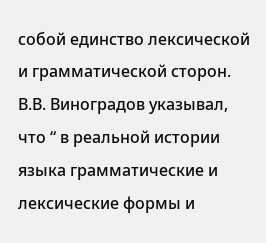собой единство лексической и грамматической сторон. В.В. Виноградов указывал, что “ в реальной истории языка грамматические и лексические формы и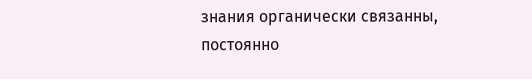знания органически связанны, постоянно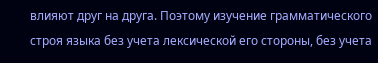влияют друг на друга. Поэтому изучение грамматического строя языка без учета лексической его стороны, без учета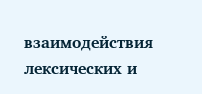взаимодействия лексических и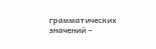грамматических значений –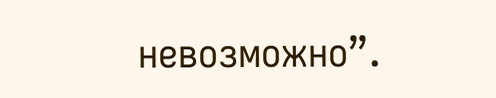невозможно”.